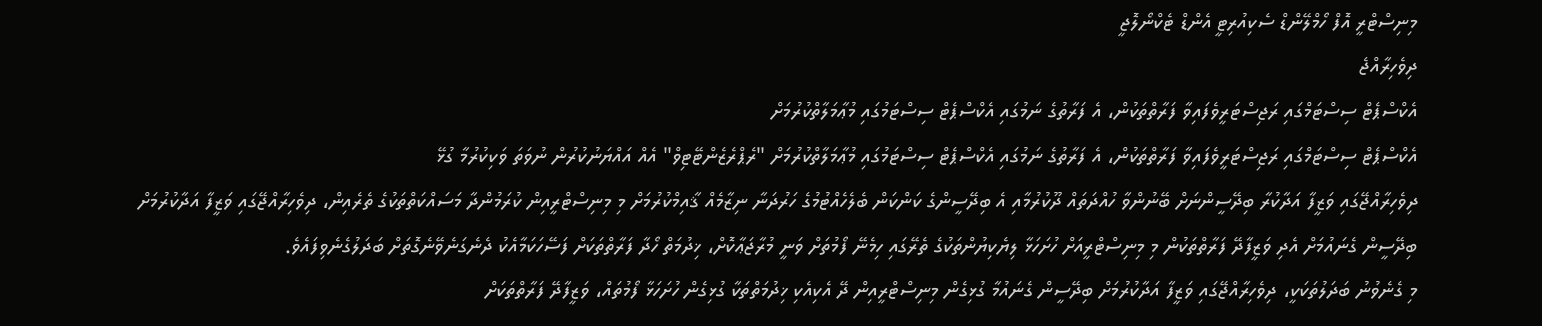މިނިސްޓްރީ އޮފް ހޯމްލޭންޑް ސެކިއުރިޓީ އެންޑް ޓެކްނޯލޮޖީ
ދިވެހިރާއްޖެ
އެކްސްޕެޓް ސިސްޓަމްގައި ރަޖިސްޓަރީވެފައިވާ ފަރާތްތަކުން، އެ ފަރާތުގެ ނަމުގައި އެކްސްޕެޓް ސިސްޓަމުގައި މުޢާމަލާތްކުރުމަށް
އެކްސްޕެޓް ސިސްޓަމްގައި ރަޖިސްޓަރީވެފައިވާ ފަރާތްތަކުން، އެ ފަރާތުގެ ނަމުގައި އެކްސްޕެޓް ސިސްޓަމުގައި މުޢާމަލާތްކުރުމަށް "ރެޕްރެޒެންޓޭޓިވް" އެއް އައްޔަނުކުރުން ނުވަތަ ވަކިކުރުމާ ގުޅޭ
ދިވެހިރާއްޖޭގައި ވަޒީފާ އަދާކުރާ ބިދޭސީންނަށް ބޭނުންވާ ހުއްދަތައް ދޫކުރުމާއި އެ ބިދޭސީންގެ ކަންކަން ބެލެހެއްޓުމުގެ ހަރުދަނާ ނިޒާމެއް ޤާއިމްކުރުމަށް މި މިނިސްޓްރީއިން ކުރަމުންދާ މަސައްކަތްތަކުގެ ތެރެއިން، ދިވެހިރާއްޖޭގައި ވަޒީފާ އަދާކުރުމަށް ބިދޭސީން ގެނައުމަށް އެދި ވަޒީފާދޭ ފަރާތްތަކުން މި މިނިސްޓްރީއަށް ހުށަހަޅާ ލިޔެކިޔުންތަކުގެ ތެރޭގައި ހިމެނޭ ފޯމުތަށް ވަނީ މުރާޖަޢާކޮށް، ޚިދުމަތް ހޯދާ ފަރާތްތަކަށް ފަސޭހަކަމާއެކު ދެނެގަނެވޭނެގޮތަށް ބަދަލުގެނެވިފައެވެ.
މި ގެނެވުނު ބަދަލުތަކަކީ، ދިވެހިރާއްޖޭގައި ވަޒީފާ އަދާކުރުމަށް ބިދޭސީން ގެނައުމާ ގުޅިގެން މިނިސްޓްރީއިން ދޭ އެކިއެކި ޚިދުމަތްތަކާ ގުޅިގެން ހުށަހަޅާ ފޯމުތައް، ވަޒީފާދޭ ފަރާތްތަކަށް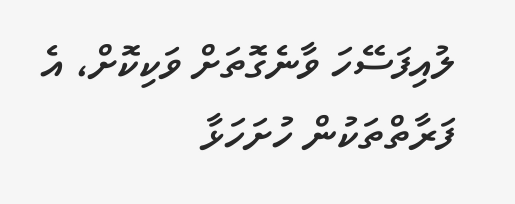ލުއިފަސޭހަ ވާނެގޮތަށް ވަކިކޮށް، އެ ފަރާތްތަކުން ހުށަހަޅާ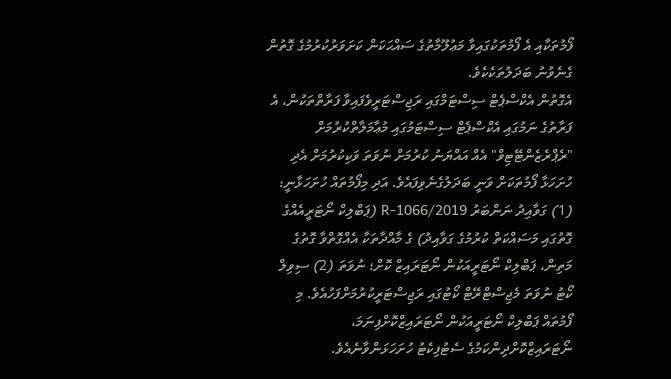ފޯމުތަކާއި އެ ފޯމުތަކުގައިވާ މަޢުލޫމާތުގެ ސައްޙަކަން ކަށަވަރުކުރުމުގެ ގޮތުން ގެނެވުނު ބަދަލުތަކެކެވެ.
އެގޮތުން އެކްސްޕެޓް ސިސްޓަމްގައި ރަޖިސްޓަރީވެފައިވާ ފަރާތްތަކުން، އެ ފަރާތުގެ ނަމުގައި އެކްސްޕެޓް ސިސްޓަމުގައި މުޢާމަލާތްކުރުމަށް "ރެޕްރެޒެންޓޭޓިވް" އެއް އައްޔަނު ކުރުމަށް ނުވަތަ ވަކިކުރުމަށް އެދި ހުށަހަޅާ ފޯމުތަކަށް ވަނީ ބަދަލުގެނެވިފައެވެ. އަދި މިފޯމުތައް ހުށަހަޅާނީ: (1) ގަވާއިދު ނަންބަރު 2019/R-1066 (ޕަބްލިކް ނޯޓަރީއެއްގެ ގޮތުގައި މަސައްކަތް ކުރުމުގެ ގަވާއިދު) ގެ މާއްދާތަކާ އެއްގޮތްވާ ގޮތުގެ މަތިން، ޕަބްލިކް ނޯޓަރީއަކުން ނޯޓަރައިޒް ކޮށް؛ ނުވަތަ (2) ސިވިލް ކޯޓު ނުވަތަ މެޖިސްޓްރޭޓް ކޯޓުގައި ރަޖިސްޓަރީކުރުމަށްފަހުއެވެ. މި ފޯމުތައް ޕަބްލިކް ނޯޓަރީއަކުން ނޯޓަރައިޒްކޮށްފިނަމަ، ނޯޓަރައިޒްކޮށްދިންކަމުގެ ސެޓުފިކެޓު ހުށަހަޅަންވާނެއެވެ.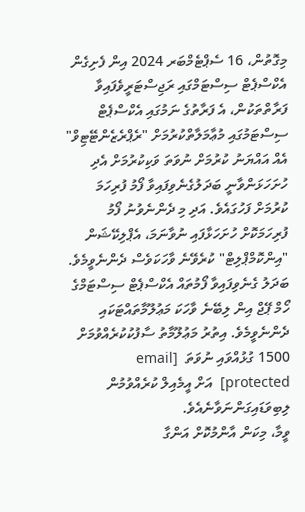މިގޮތުން، 16 ސެޕްޓެމްބަރ 2024 އިން ފެށިގެން  އެކްސްޕެޓް ސިސްޓަމްގައި ރަޖިސްޓަރީވެފައިވާ ފަރާތްތަކުން، އެ ފަރާތުގެ ނަމުގައި އެކްސްޕެޓް ސިސްޓަމުގައި މުޢާމަލާތްކުރުމަށް "ރެޕްރެޒެންޓޭޓިވް" އެއް އައްޔަނު ކުރުމަށް ނުވަތަ ވަކިކުރުމަށް އެދި ހުށަހަޅަންވާނީ ބަދަލުގެނެވިފައިވާ ފޯމު ފުރިހަމަ ކުރުމަށް ފަހުގައެވެ. އަދި މި ދެންނެވުނު ފޯމު ފުރިހަމަކޮށް ހުށަހަޅާފައި ނުވާނަމަ، އެޕްލިކޭޝަން "އިންކޮމްޕްލިޓް" ކުރެވޭނެ ވާހަކަވެސް ދެންނެވީމެވެ.
ބަދަލު ގެނެވިފައިވާ ފޯމުތައް އެކްސްޕެޓް ސިސްޓަމްގެ ހޯމް ޕޭޖް އިން ލިބޭނެ ވާހަކަ މަޢުލޫމާތައްޓަކައި ދެންނެވީމެވެ. އިތުރު މަޢުލޫމާތު ސާފުކުކުރެއްވުމަށް 1500 ގުޅުއްވައި ނުވަތަ  [email protected]  އަށް އީމެއިލް ކުރެއްވުމުން ލިބިވަޑައިގަންނަވާނެއެވެ.
ވީމާ، މިކަން އާންމުކޮށް އަންގާ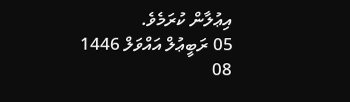އިޢުލާން ކުރަމެވެ.
05 ރަބީޢުލް އައްވަލް 1446
08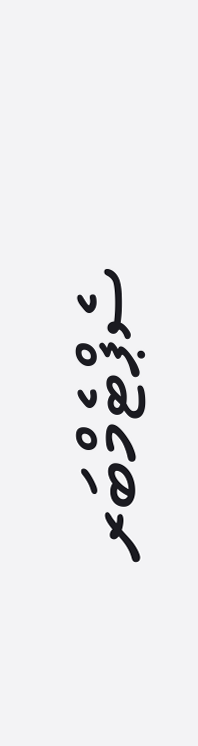ސެޕްޓެމްބަރ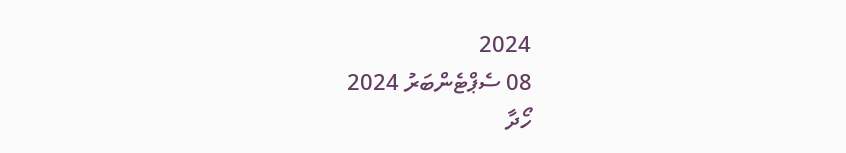2024
08 ސެޕްޓެންބަރު 2024
ހޯދާ